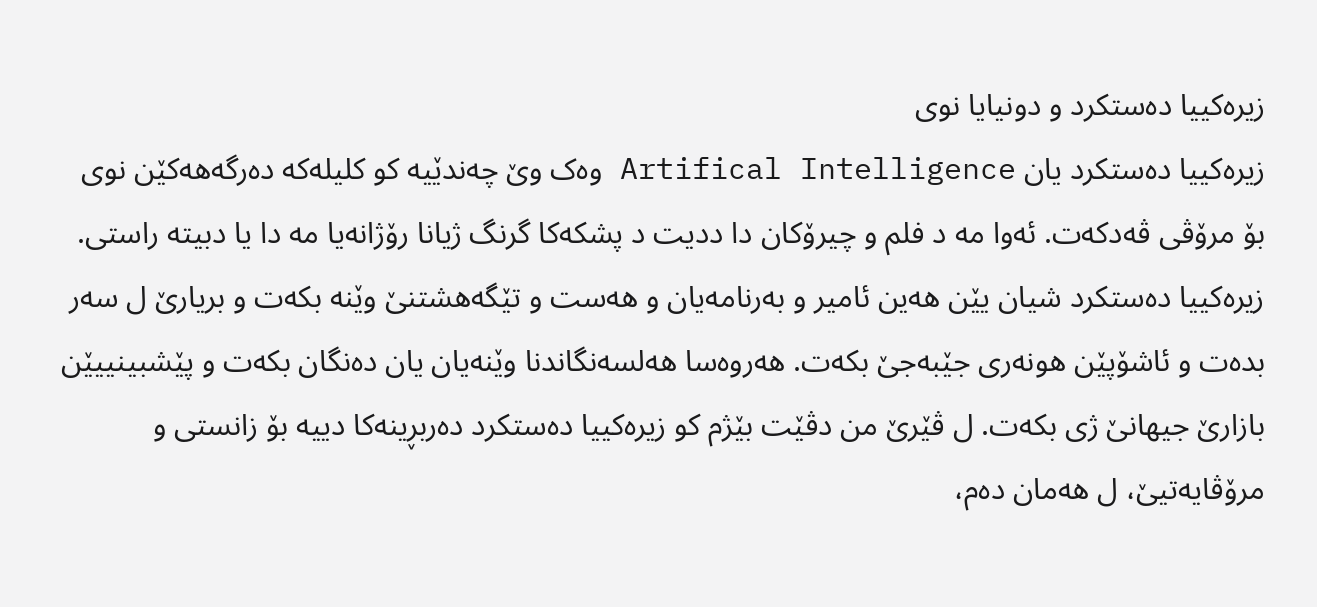زیرەکییا دەستکرد و دونیایا نوی
زیرەکییا دەستکرد یان Artifical Intelligence وەک وێ چەندێیە کو کلیلەکە دەرگەهەکێن نوی بۆ مرۆڤی ڤەدکەت. ئەوا مە د فلم و چیرۆکان دا ددیت د پشکەکا گرنگ ژیانا رۆژانەیا مە دا یا دبیتە راستی. زیرەکییا دەستکرد شیان یێن هەین ئامیر و بەرنامەیان و هەست و تێگەهشتنێ وێنە بکەت و بریارێ ل سەر بدەت و ئاشۆپێن هونەری جێبەجێ بکەت. هەروەسا هەلسەنگاندنا وێنەیان یان دەنگان بکەت و پێشبینییێن بازارێ جیهانێ ژی بکەت. ل ڤێرێ من دڤێت بێژم کو زیرەکییا دەستکرد دەربڕینەکا دییە بۆ زانستی و مرۆڤایەتیێ، ل هەمان دەم،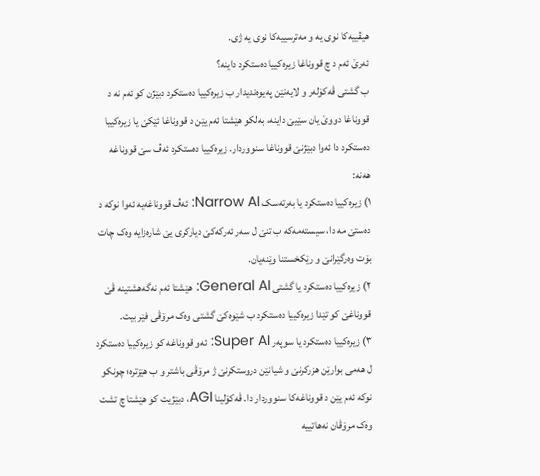هیڤییەکا نوی یە و مەترسییەکا نوی یە ژی.
ئەرێ ئەم د چ قووناغا زیرەکییا دەستکرد داینە؟
ب گشتی ڤەکۆلەر و لایەنێن پەیوەندیدار ب زیرەکییا دەستکرد دبێژن کو ئەم نە د قووناغا دووێ یان سێیێ داینە، بەلکو هێشتا ئەم یێن د قووناغا ئێکێ یا زیرەکییا دەستکرد دا ئەوا دبێژنێ قووناغا سنووردار. زیرەکییا دەستکرد ئەڤ سێ قووناغە هەنە:
١) زیرەکییا دەستکرد یا بەرتەسک Narrow AI: ئەڤ قووناغەیە ئەوا نوکە د دەستێ مە دا، سیستەمەکە ب تنێ ل سەر ئەرکەکێ دیارکری یێ شارەزایە وەک چات بۆت وەرگێرانێ و رێکخستنا وێنەیان.
٢) زیرەکییا دەستکرد یا گشتی General AI: هێشتا ئەم نەگەهشتینە ڤێ قووناغێ کو تێدا زیرەکییا دەستکرد ب شێوەکێ گشتی وەک مرۆڤی فێر بیت.
٣) زیرەکییا دەستکرد یا سوپەر Super AI: ئەو قووناغە کو زیرەکییا دەستکرد ل هەمی بوارێن هزرکرنێ و شیانێن دروستکرنێ ژ مرۆڤی باشتر و ب هێزترە؛ چونکو نوکە ئەم یێن د قووناغەکا سنووردار دا. ڤەکۆلینا AGI، دبێژیت کو هێشتا چ تشت وەک مرۆڤان نەهاتییە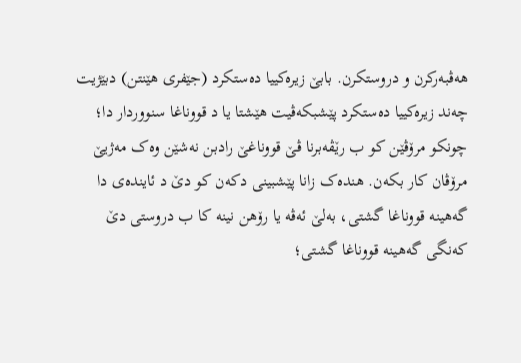هەڤبەرکرن و دروستکرن. بابێ زیرەکییا دەستکرد (جێفری هێنتن) دبێژیت چەند زیرەکییا دەستکرد پێشبکەڤیت هێشتا یا د قووناغا سنووردار دا؛ چونکو مرۆڤێن کو ب رێڤەبرنا ڤێ قووناغێ رادبن نەشێن وەک مەژیێ مرۆڤان کار بکەن. هندەک زانا پێشبینی دکەن کو دێ د ئایندەی دا گەهینە قووناغا گشتی، بەلێ ئەڤە یا رۆهن نینە کا ب دروستی دێ کەنگی گەهینە قووناغا گشتی؛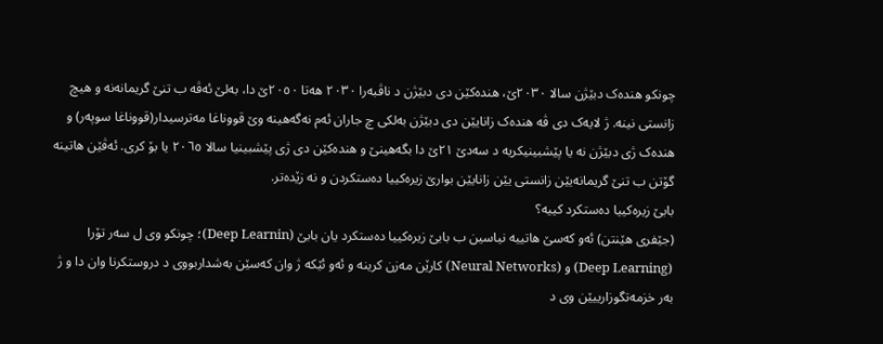چونکو هندەک دبێژن سالا ٢٠٣٠ێ، هندەکێن دی دبێژن د ناڤبەرا ٢٠٣٠ هەتا ٢٠٥٠ێ دا، بەلێ ئەڤە ب تنێ گریمانەنە و هیچ زانستی نینە. ژ لایەک دی ڤە هندەک زانایێن دی دبێژن بەلکی چ جاران ئەم نەگەهینە وێ قووناغا مەترسیدار(قووناغا سوپەر) و هندەک ژی دبێژن نە یا پێشبینیکریە د سەدێ ٢١ێ دا بگەهینێ و هندەکێن دی ژی پێشبینیا سالا ٢٠٦٥ یا بۆ کری. ئەڤێن هاتینە گۆتن ب تنێ گریمانەیێن زانستی یێن زانایێن بوارێ زیرەکییا دەستکردن و نە زێدەتر.
بابێ زیرەکییا دەستکرد کییە؟
(جێفری هێنتن) ئەو کەسێ هاتییە نیاسین ب بابێ زیرەکییا دەستکرد یان بابێ (Deep Learnin)؛ چونکو وی ل سەر تۆرا (Deep Learning) و (Neural Networks) کارێن مەزن کرینە و ئەو ئێکە ژ وان کەسێن بەشداربووی د دروستکرنا وان دا و ژ بەر خزمەتگوزارییێن وی د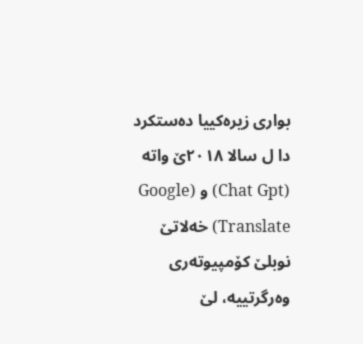بواری زیرەکییا دەستکرد دا ل سالا ٢٠١٨ێ واتە (Chat Gpt) و (Google Translate) خەلاتێ نوبلێ کۆمپیوتەری وەرگرتییە، لێ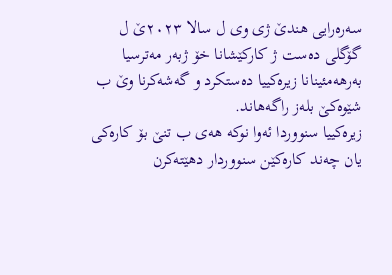سەرەرایی هندێ ژی وی ل سالا ٢٠٢٣ێ ل گۆگلی دەست ژ کارکێشانا خۆ ژبەر مەترسیا بەرهەمئینانا زیرەکییا دەستکرد و گەشەکرنا وێ ب شێوەکێ بلەز راگەهاند.
زیرەکییا سنووردا ئەوا نوکە هەی ب تنێ بۆ کارەکی یان چەند کارەکێن سنووردار دهێتەکرن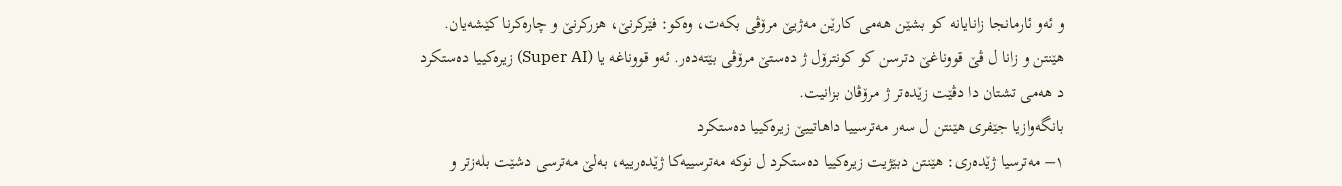و ئەو ئارمانجا زانایانە کو بشێن هەمی کارێن مەژیێ مرۆڤی بکەت، وەکو: فێرکرنێ، هزرکرنێ و چارەکرنا کێشەیان. هێنتن و زانا ل ڤێ قووناغێ دترسن کو کونترۆل ژ دەستێ مرۆڤی بێتەدەر. ئەو قووناغە یا (Super AI) زیرەکییا دەستکرد د هەمی تشتان دا دڤێت زێدەتر ژ مرۆڤان بزانیت.
بانگەوازیا جێفری هێنتن ل سەر مەترسییا داهاتییێ زیرەکییا دەستکرد
١– مەترسیا ژێدەری: هێنتن دبێژیت زیرەکییا دەستکرد ل نوکە مەترسییەکا ژێدەرییە، بەلێ مەترسی دشێت بلەزتر و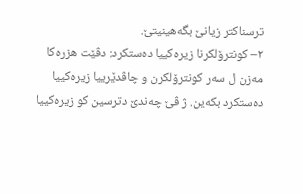ترسناکتر زیانێ بگەهینیتێ.
٢– کونترۆلکرنا زیرەکییا دەستکرد: دڤێت هزرەکا مەزن ل سەر کونترۆلکرن و چاڤدێرییا زیرەکییا دەستکرد بکەین. ژ ڤێ چەندێ دترسین کو زیرەکییا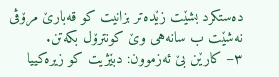دەستکرد بشێت زێدەتر بزانیت کو قەبارێ مرۆڤی نەشێت ب سانەهی وێ کونترۆل بکەتن.
٣– کارێن بێ ئەزموون: دبێژیت کو زیرەکییا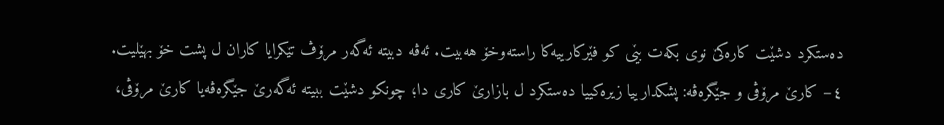دەستکرد دشێت کارەکێ نوی بکەت بێی کو فێرکارییەکا راستەوخۆ هەبیت. ئەڤە دبیتە ئەگەر مرۆڤ تێکرایا کاران ل پشت خۆ بهێلیت.
٤– کارێ مرۆڤی و جێگرەڤە: پشکدارییا زیرەکییا دەستکرد ل بازارێ کاری دا؛ چونکو دشێت ببیتە ئەگەرێ جێگرەڤەیا کارێ مرۆڤی،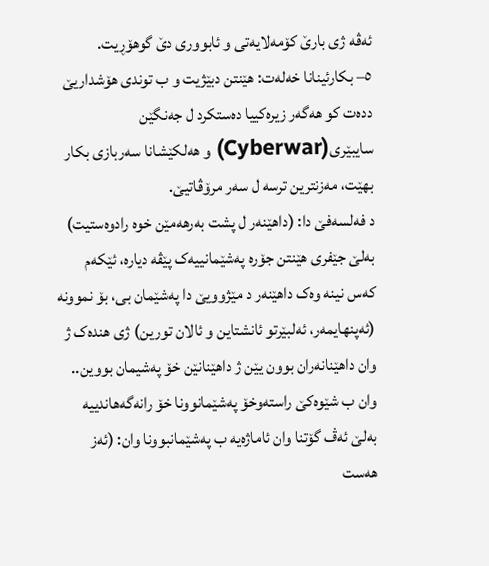ئەڤە ژی بارێ کۆمەلایەتی و ئابووری دێ گوهۆڕیت.
٥– بکارئینانا خەلەت: هێنتن دبێژیت و ب توندی هۆشداریێ ددەت کو هەگەر زیرەکییا دەستکرد ل جەنگێن سایبێری(Cyberwar) و هەلکێشانا سەربازی بکار بهێت، مەزنترین ترسە ل سەر مرۆڤاتیێ.
د فەلسەفێ دا: (داهێنەر ل پشت بەرهەمێن خوە رادوەستیت)
بەلێ جێفری هێنتن جۆرە پەشێمانییەک پێڤە دیارە، ئێکەم کەس نینە وەک داهێنەر د مێژوویێ دا پەشێمان بی، بۆ نموونە (ئەپنهایمەر، ئەلبێرتو ئانشتاین و ئالان تورین) ژی هندەک ژ وان داهێنانەران بوون یێن ژ داهێنانێن خۆ پەشیمان بووین.. وان ب شێوەکێ راستەوخۆ پەشێمانوونا خۆ رانەگەهاندییە بەلێ ئەڤ گۆتنا وان ئاماژەیە ب پەشێمانبوونا وان: (ئەز هەست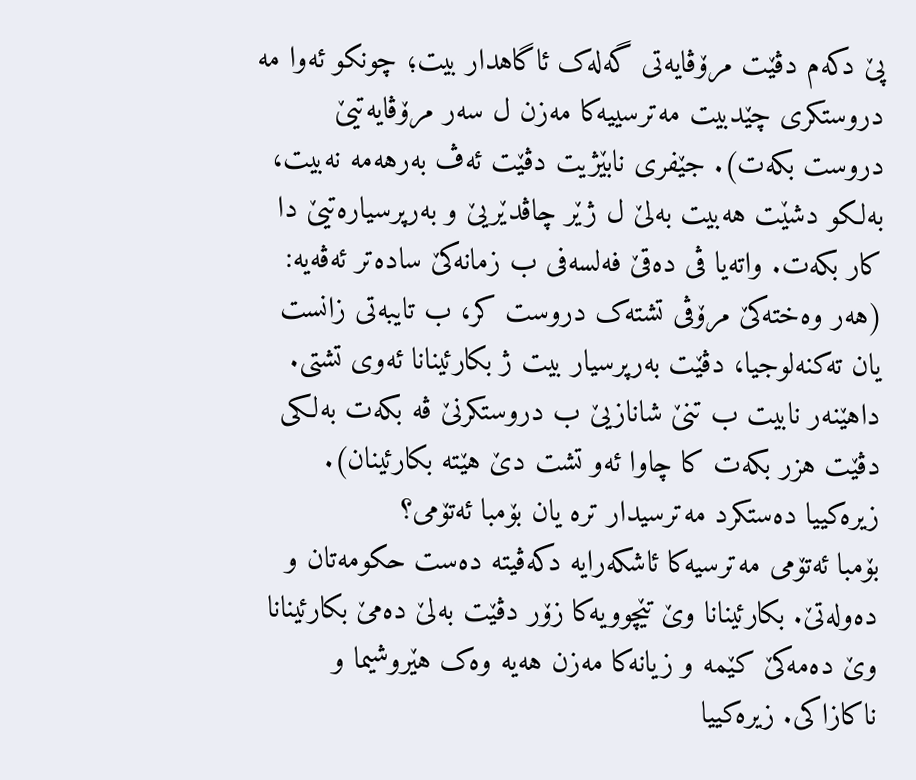پێ دکەم دڤێت مرۆڤایەتی گەلەک ئاگاهدار بیت؛ چونکو ئەوا مە دروستکری چێدبیت مەترسییەکا مەزن ل سەر مرۆڤایەتیێ دروست بکەت). جێفری نابێژیت دڤێت ئەڤ بەرهەمە نەبیت، بەلکو دشێت هەبیت بەلێ ل ژێر چاڤدێریێ و بەرپرسیارەتیێ دا کار بکەت. واتەیا ڤی دەقێ فەلسەفی ب زمانەکێ سادەتر ئەڤەیە: (هەر وەختەکێ مرۆڤی تشتەک دروست کر، ب تایبەتی زانست یان تەکنەلوجیا، دڤێت بەرپرسیار بیت ژ بکارئینانا ئەوی تشتی. داهێنەر نابیت ب تنێ شانازیێ ب دروستکرنێ ڤە بکەت بەلکی دڤێت هزر بکەت کا چاوا ئەو تشت دێ هێتە بکارئینان).
زیرەکییا دەستکرد مەترسیدار ترە یان بۆمبا ئەتۆمی؟
بۆمبا ئەتۆمی مەترسیەکا ئاشکەرایە دکەڤیتە دەست حکومەتان و دەولەتێ. بکارئینانا وێ تێچوویەکا زۆر دڤێت بەلێ دەمێ بکارئینانا وێ دەمەکێ کێمە و زیانەکا مەزن هەیە وەک هێروشیما و ناکازاکی. زیرەکییا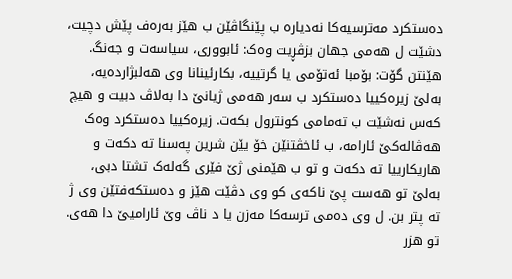دەستکرد مەترسیەکا نەدیارە ب پێنگاڤێن ب هێز بەرەف پێش دچیت، دشێت ل هەمی جهان بزڤڕیت وەک: ئابووری، سیاسەت و جەنگ. هێنتن گۆت: بۆمبا ئەتۆمی یا گرتییە، بکارئینانا وی هەلبژاردەیە، بەلێ زیرەکییا دەستکرد ب سەر هەمی ژیانێ دا بەلاڤ دبیت و هیچ کەس نەشێت ب تەمامی کونترول بکەت. زیرەکییا دەستکرد وەک هەڤالەکێ ئارامە، ب ئاخڤتنێن خۆ یێن شرین پەسنا تە دکەت و هاریکارییا تە دکەت و تو ب هێمنی ژێ فێری گەلەک تشتا دبی، بەلێ تو هەست پێ ناکەی کو وی دڤێت هێز و دەستکەفتێن وی ژ تە پتر بن. ل وی دەمی ترسەکا مەزن یا د ناڤ وێ ئارامیێ دا هەی.
تو هزر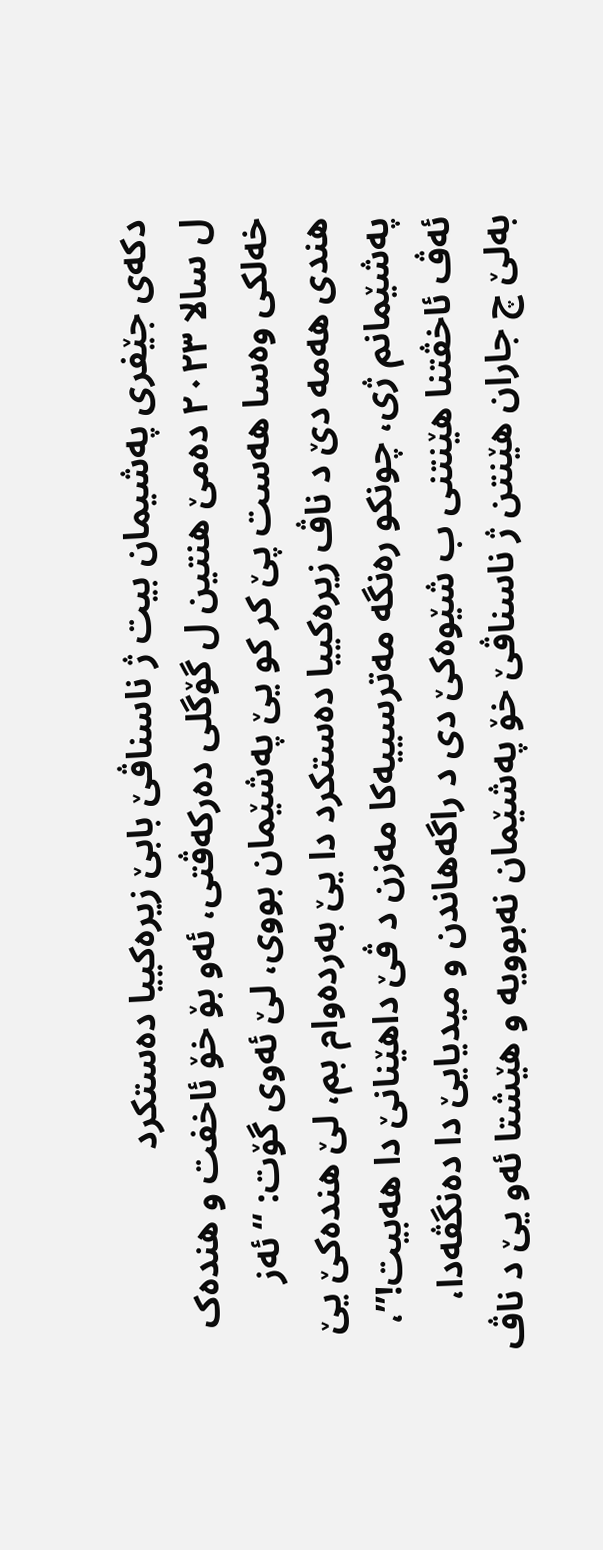دکەی جێفری پەشیمان بیت ژ ناسناڤێ بابێ زیرەکییا دەستکرد
ل سالا ٢٠٢٣ دەمێ هنتین ل گۆگلی دەرکەڤتی، ئەو بۆ خۆ ئاخفت و هندەک خەلکی وەسا هەست پێ کر کو یێ پەشێمان بووی، لێ ئەوی گۆت: “ئەز هندی هەمە دێ د ناڤ زیرەکییا دەستکرد دا یێ بەردەوام بم، لێ هندەکێ یێ پەشێمانم ژی، چونکو رەنگە مەترسییەکا مەزن د ڤێ داهێنانێ دا هەبیت!”، ئەڤ ئاخڤتنا هێنتنی ب شێوەکێ دی د راگەهاندن و میدیایێ دا دەنگڤەدا، بەلێ چ جاران هێنتن ژ ناسناڤێ خۆ پەشێمان نەبوویە و هێشتا ئەو یێ د ناڤ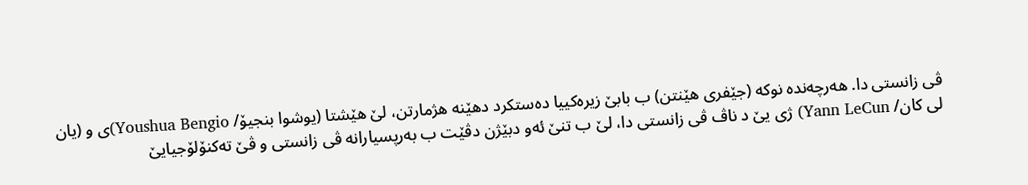ڤی زانستی دا. هەرچەندە نوکە (جێفری هێنتن) ب بابێ زیرەکییا دەستکرد دهێنە هژمارتن، لێ هێشتا (یوشوا بنجیۆ/ Youshua Bengio)ی و (یان لی کان/ Yann LeCun) ژی یێ د ناڤ ڤی زانستی دا، لێ ب تنێ ئەو دبێژن دڤێت ب بەرپسیارانە ڤی زانستی و ڤێ تەکنۆلۆجیایێ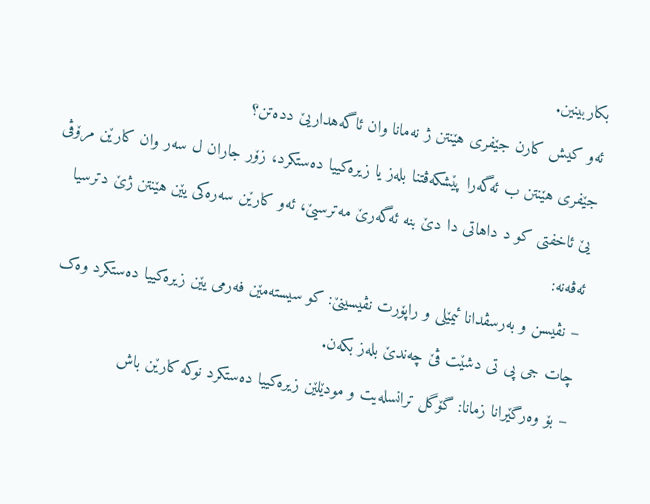بکاربینین.
ئەو کیش کارن جێفری هێنتن ژ نەمانا وان ئاگەهداریێ ددەتن؟
جێفری هێنتن ب ئەگەرا پێشکەڤتنا بلەز یا زیرەکییا دەستکرد، زۆر جاران ل سەر وان کارێن مرۆڤی یێ ئاخفتی کو د داهاتی دا دێ بنە ئەگەرێ مەترسیێ، ئەو کارێن سەرەکی یێن هێنتن ژێ دترسیا ئەڤەنە:
– نڤیسن و بەرسڤدانا ئیمێلی و راپۆرت نڤیسینێ: کو سیستەمێن فەرمی یێن زیرەکییا دەستکرد وەک چات جی پی تی دشێت ڤێ چەندێ بلەز بکەن.
– بۆ وەرگێرانا زمانا: گۆگل ترانسلەیت و مودێلێن زیرەکییا دەستکرد نوکە کارێن باش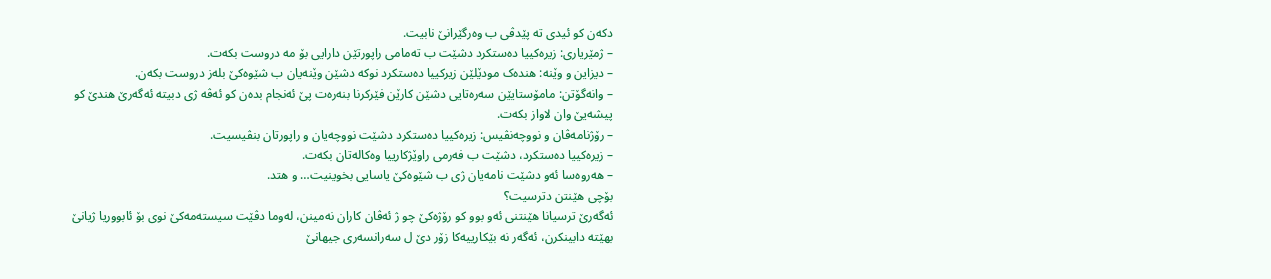دکەن کو ئیدی تە پێدڤی ب وەرگێرانێ نابیت.
– ژمێریاری: زیرەکییا دەستکرد دشێت ب تەمامی راپورتێن دارایی بۆ مە دروست بکەت.
– دیزاین و وێنە: هندەک مودێلێن زیرکییا دەستکرد نوکە دشێن وێنەیان ب شێوەکێ بلەز دروست بکەن.
– وانەگۆتن: مامۆستایێن سەرەتایی دشێن کارێن فێرکرنا بنەرەت پێ ئەنجام بدەن کو ئەڤە ژی دبیتە ئەگەرێ هندێ کو پیشەیێ وان لاواز بکەت.
– رۆژنامەڤان و نووچەنڤیس: زیرەکییا دەستکرد دشێت نووچەیان و راپورتان بنڤیسیت.
– زیرەکییا دەستکرد، دشێت ب فەرمی راوێژکارییا وەکالەتان بکەت.
– هەروەسا ئەو دشێت نامەیان ژی ب شێوەکێ یاسایی بخوینیت… و هتد.
بۆچی هێنتن دترسیت؟
ئەگەرێ ترسیانا هێنتنی ئەو بوو کو رۆژەکێ چو ژ ئەڤان کاران نەمینن، لەوما دڤێت سیستەمەکێ نوی بۆ ئابووریا ژیانێ بهێتە دابینکرن، ئەگەر نە بێکارییەکا زۆر دێ ل سەرانسەری جیهانێ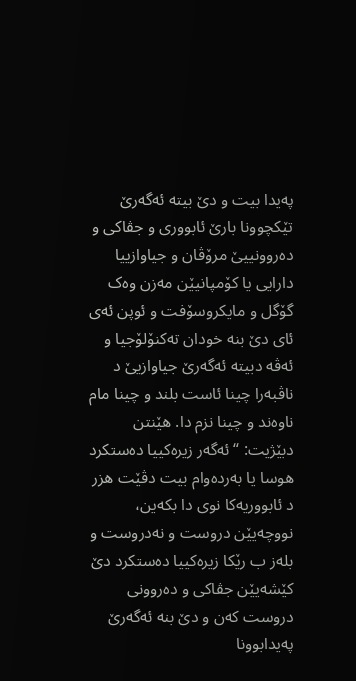پەیدا بیت و دێ بیتە ئەگەرێ تێکچوونا بارێ ئابووری و جڤاکی و دەروونییێ مرۆڤان و جیاوازییا دارایی یا کۆمپانیێن مەزن وەک گۆگل و مایکروسۆفت و ئوپن ئەی ئای دێ بنە خودان تەکنۆلۆجیا و ئەڤە دبیتە ئەگەرێ جیاوازیێ د ناڤبەرا چینا ئاست بلند و چینا مام ناوەند و چینا نزم دا. هێنتن دبێژیت: “ئەگەر زیرەکییا دەستکرد هوسا یا بەردەوام بیت دڤێت هزر د ئابووریەکا نوی دا بکەین، نووچەیێن دروست و نەدروست و بلەز ب رێکا زیرەکییا دەستکرد دێ کێشەیێن جڤاکی و دەروونی دروست کەن و دێ بنە ئەگەرێ پەیدابوونا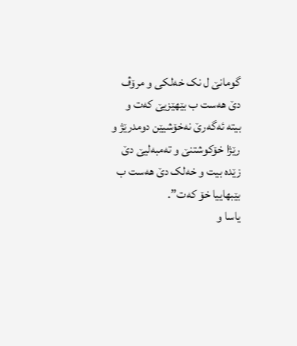گومانێ ل نک خەلکی و مرۆڤ دێ هەست ب بێهێزیێ کەت و بیتە ئەگەرێ نەخۆشیێن دومدرێژ و رێژا خۆكوشتنێ و تەمبەلیێ دێ زێدە بیت و خەلک دێ هەست ب بێبهاییا خۆ کەت”.
یاسا و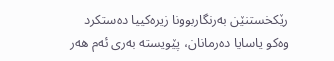رێکخستنێن بەرنگاربوونا زیرەکییا دەستکرد
وەکو یاسایا دەرمانان، پێویستە بەری ئەم هەر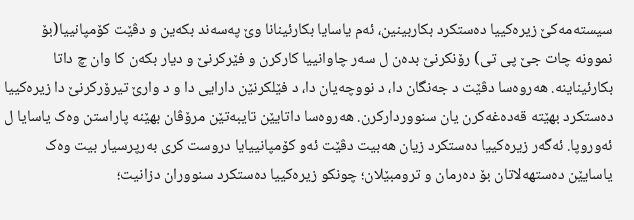سیستەمەکێ زیرەکییا دەستکرد بکاربینین، ئەم یاسایا بکارئینانا وێ پەسەند بکەین و دڤێت کۆمپانییا(بۆ نموونە چات جێ پی تی) رۆنکرنێ بدەن ل سەر چاوانییا کارکرن و فێرکرنێ و دیار بکەن کا وان چ داتا بکارئیناینە. هەروەسا دڤێت د جەنگان دا، د نووچەیان دا، د فێلکرنێن دارایی دا و د وارێ تیرۆرکرنێ دا زیرەکییا دەستکرد بهێتە قەدەغەکرن یان سنووردارکرن. هەروەسا داتایێن تایبەتێن مرۆڤان بهێنە پاراستن وەک یاسایا ل ئەوروپا. ئەگەر زیرەکییا دەستکرد زیان هەبیت دڤێت ئەو کۆمپانییایا دروست کری بەرپرسیار بیت وەک یاسایێن دەستهەلاتان بۆ دەرمان و ترومبێلان؛ چونکو زیرەکییا دەستکرد سنووران دزانیت؛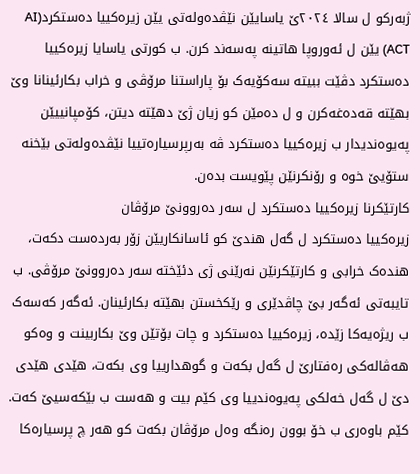ژبەرکو ل سالا ٢٠٢٤ێ یاسایێن نێڤدەولەتی یێن زیرەکییا دەستکرد(AI ACT) یێن ل ئەوروپا هاتینە پەسەند کرن. ب کورتی یاسایا زیرەکییا دەستکرد دڤێت ببیتە سەکۆیەک بۆ پاراستنا مرۆڤی و خراب بکارئینانا وێ بهێتە قەدەغەکرن و ل دەمێن کو زیان ژێ دهێتە دیتن، کۆمپانییێن پەیوەندیدار ب زیرەکییا دەستکرد ڤە بەرپرسیارەتییا نێڤدەولەتی بێخنە ستۆیێ خوە و رۆنکرنێن پێویست بدەن.
کارتێکرنا زیرەکییا دەستکرد ل سەر دەروونێ مرۆڤان
زیرەکییا دەستکرد ل گەل هندێ کو ئاسانکاریێن زۆر بەردەست دکەت، هندەک خرابی و کارتێکرنێن نەرێنی ژی دئێختە سەر دەروونێ مرۆڤی. ب تایبەتی ئەگەر بێ چاڤدێری و رێکخستن بهێتە بکارئینان. ئەگەر کەسەک ب ریژەیەکا زێدە، زیرەکییا دەستکرد و چات بۆتێن وێ بکاربینت و وەکو هەڤالەکی رەفتارێ ل گەل بکەت و گوهدارییا وی بکەت، هێدی هێدی دێ ل گەل خەلکی پەیوەندییا وی کێم بیت و هەست ب بێکەسیێ کەت. کێم باوەری ب خۆ بوون رەنگە وەل مرۆڤان بکەت کو هەر چ پرسیارەکا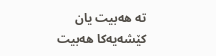تە هەبیت یان کێشەیەکا هەبیت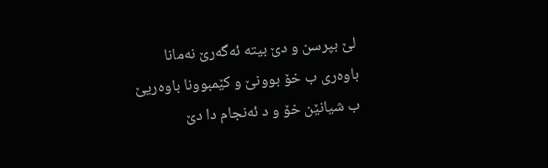لێ بپرسن و دێ بیتە ئەگەرێ نەمانا باوەری ب خۆ بوونێ و کێمبوونا باوەریێ ب شیانێن خۆ و د ئەنجام دا دێ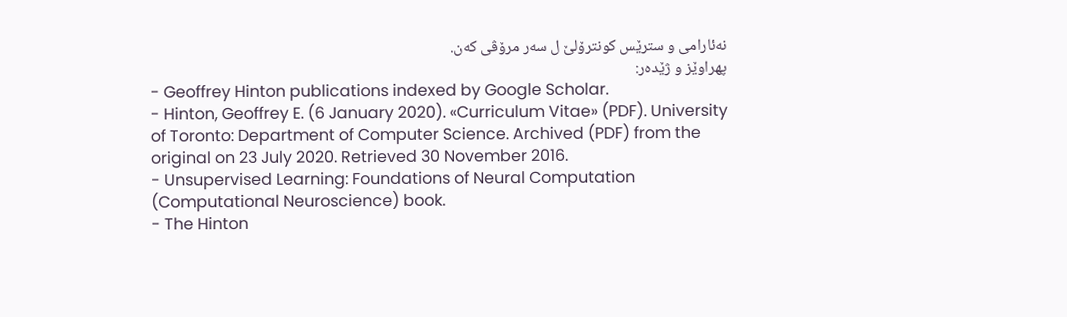نەئارامی و سترێس کونترۆلێ ل سەر مرۆڤی کەن.
پهراوێز و ژێدەر:
- Geoffrey Hinton publications indexed by Google Scholar.
- Hinton, Geoffrey E. (6 January 2020). «Curriculum Vitae» (PDF). University of Toronto: Department of Computer Science. Archived (PDF) from the original on 23 July 2020. Retrieved 30 November 2016.
- Unsupervised Learning: Foundations of Neural Computation (Computational Neuroscience) book.
- The Hinton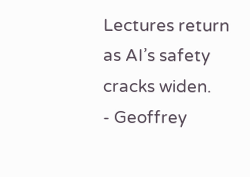Lectures return as AI’s safety cracks widen.
- Geoffrey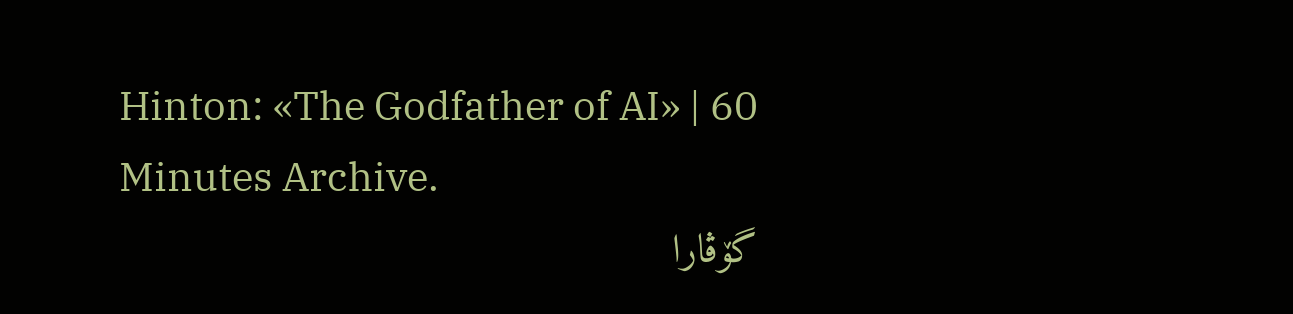Hinton: «The Godfather of AI» | 60 Minutes Archive.
گۆڤارا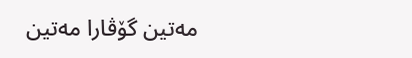مەتین گۆڤارا مەتین